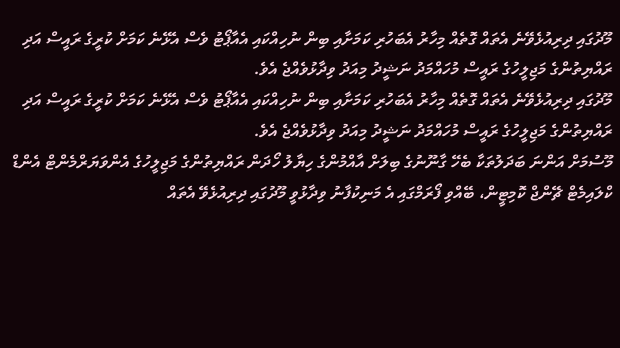މޫދުގައި ދިރިއުޅެވޭނެ އެތައް ގޮތެއް މިހާރު އެބަހުރި ކަމަށާއި ބިން ނުހިއްކައި އެއާޕޯޓު ވެސް އެޅޭނެ ކަމަށް ކުރީގެ ރައީސް އަދި ރައްޔިތުންގެ މަޖިލީހުގެ ރައީސް މުހައްމަދު ނަޝީދު މިއަދު ވިދާޅުވެއްޖެ އެވެ.
މޫދުގައި ދިރިއުޅެވޭނެ އެތައް ގޮތެއް މިހާރު އެބަހުރި ކަމަށާއި ބިން ނުހިއްކައި އެއާޕޯޓު ވެސް އެޅޭނެ ކަމަށް ކުރީގެ ރައީސް އަދި ރައްޔިތުންގެ މަޖިލީހުގެ ރައީސް މުހައްމަދު ނަޝީދު މިއަދު ވިދާޅުވެއްޖެ އެވެ.
މޫސުމަށް އަންނަ ބަދަލުތަކާ ބެހޭ ގާނޫނުގެ ބިލަށް އާއްމުންގެ ހިޔާލު ހޯދަން ރައްޔިތުންގެ މަޖިލީހުގެ އެންވަޔަރްމެންޓް އެންޑް ކްލައިމެޓް ޗޭންޖް ކޮމިޓީން، ބޭއްވި ފޯރަމްގައި އެ މަނިކުފާނު ވިދާޅުވީ މޫދުގައި ދިރިއުޅެވޭ އެތައް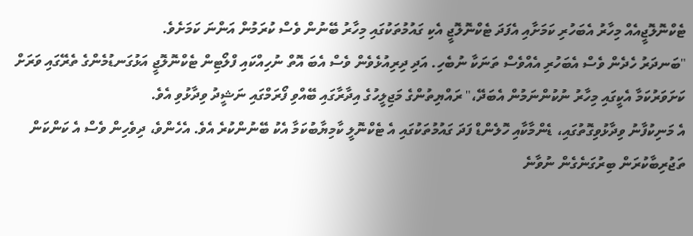ޓެކްނޮލޮޖީއެއް މިހާރު އެބަހުރި ކަމަށާއި އެފަދަ ޓެކްނޮލޮޖީ އެކި ގައުމުތަކުގައި މިހާރު ބޭނުން ވެސް ކުރަމުން އަންނަ ކަމަށެވެ.
"ބަނދަރު ހެދެން ވެސް އެބަހުރި އެއްވެސް ތަނަކާ ނުބެހި. އަދި ދިރިއުޅެވެން ވެސް އެބަ އޮތް ނުހިއްކައި ފްލޯޓިން ޓެކްނޮލޮޖީ އަޅުގަނޑުމެންގެ ތެރޭގައި ވަރަށް ކަށަވަރުކަމާ އެކީގައި މިހާރު ނުކުންނަމުން އެބަދޭ،" ރައްޔިތުންގެ މަޖިލީހުގެ އިދާރާގައި ބޭއްވި ފޯރަމްގައި ނަޝީދު ވިދާޅުވި އެވެ.
އެ މަނިކުފާނު ވިދާޅުވިގޮތުގައި، ޑެންމާކާއި ހޮލެންޑް ފަދަ ގައުމުތަކުގައި އެ ޓެކްނޮލީ ކާމިޔާބުކަމާ އެކު ބޭނުންކުރެ އެވެ. އެހެންވެ، ދިވެހިން ވެސް އެ ކަންކަން ތަޖުރިބާކުރަން ބިރުގަނެގެން ނުވާނެ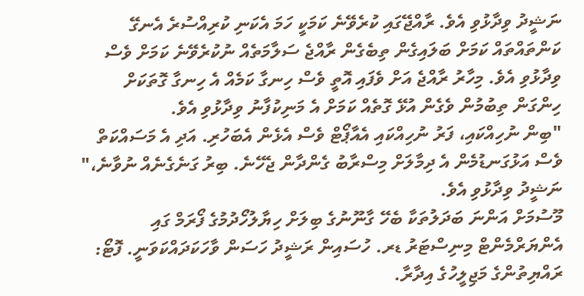ނަޝީދު ވިދާޅުވި އެވެ. ރާއްޖޭގައި ކުރެވޭނެ ކަމަކީ ހަމަ އެކަނި ކުރިއްސުރެ އެނގޭ ކަންތައްތައް ކަމަށް ބަލައިގެން ތިބެގެން ރާއްޖެ ސަލާމަތެއް ނުކުރެވޭނެ ކަމަށް ވެސް ވިދާޅުވި އެވެ. މިހާރު ރާއްޖެ އަށް ވެފައި އޮތީ ވެސް ހިނގާ ކަމެއް އެ ހިނގާ ގޮތަކަށް ހިންގަން ތިބުމުން ވެގެން އުޅޭ ގޮތެއް ކަމަށް އެ މަނިކުފާނު ވިދާޅުވި އެވެ.
"ބިން ނުހިއްކައި، ފަރު ނުހިއްކައި އެއާޕޯޓް ވެސް އެޅެން އެބަހުރި. އަދި އެ މަސައްކަތް ވެސް އަޅުގަނޑުމެން އެ ދިމާލަށް މިސްރާބު ގެންދާން ޖެހޭނެ. ބިރު ގަނެގެނެއް ނުވާނެ،" ނަޝީދު ވިދާޅުވި އެވެ.
މޫސުމަށް އަންނަ ބަދަލުތަކާ ބެހޭ ގާނޫނުގެ ބިލަށް ހިޔާލުހޯދުމުގެ ފޯރަމް ގައި އެންޔަރްމެންޓް މިނިސްޓަރު ޑރ. ހުސައިން ރަޝީދު ހަސަން ވާހަކަދައްކަވަނީ. ފޮޓޯ: ރައްޔިތުންގެ މަޖިލީހުގެ އިދާރާ.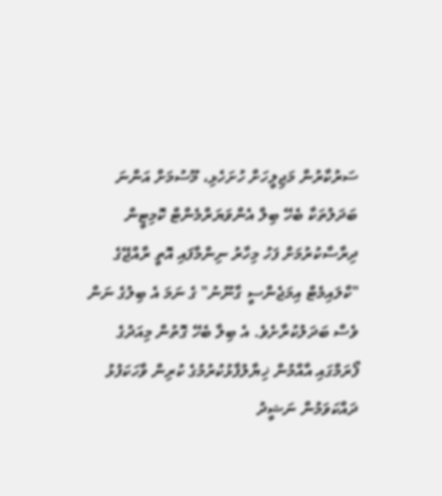ސަރުކާރުން މަޖިލީހަށް ހުށަހެޅި، މޫސުމަށް އަންނަ ބަދަލުތަކާ ބެހޭ ބިލް އެންވަޔަރްމެންޓް ކޮމިޓީން ދިރާސާކުރުމަށް ފަހު މިހާރު ނިންމާފައި އޮތީ ރާއްޖޭގެ "ކްލައިމެޓް އިމަޖެންސީ ގާނޫނު" ގެ ނަމަ އެ ބިލުގެ ނަން ވެސް ބަދަލުކުރާށެވެ. އެ ބިލާ ބެހޭ ގޮތުން މިއަދުގެ ފޯރަމްގައި އާއްމުން ޚިޔާލުފާޅުކުރުމުގެ ކުރިން ވާހަކަފުޅު ދައްކަވަމުން ނަޝީދު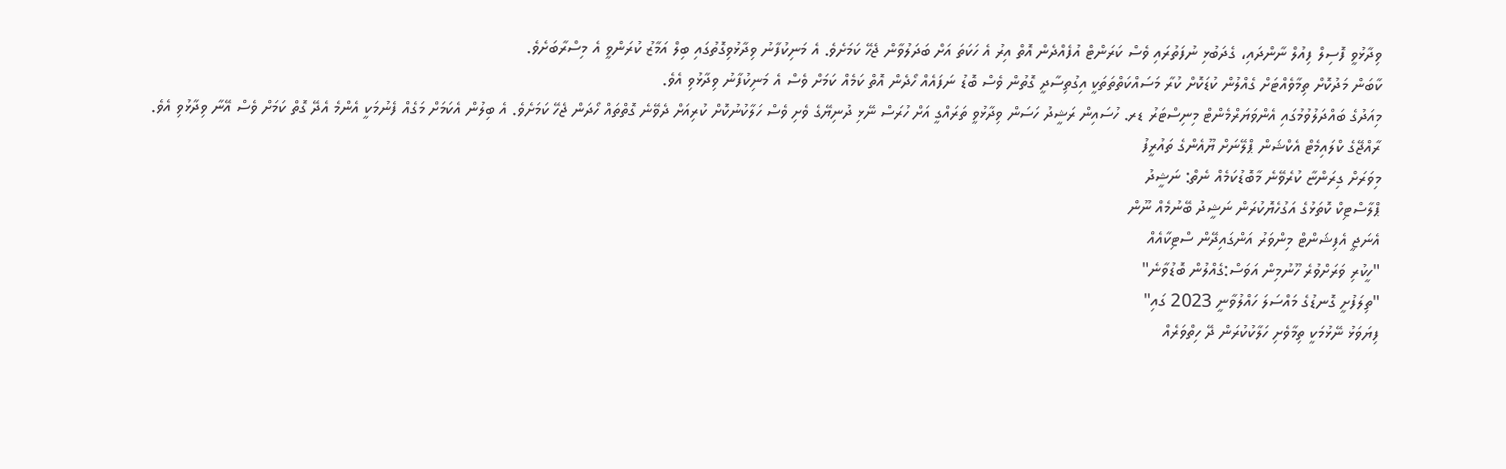ވިދާޅުވީ ފޮސިލް ފިއުލް ނާންދައި، ގެދަބުޅި ނުފަތުރައި ވެސް ކަރަންޓް އުފެއްދެން އޮތް އިރު އެ ހަކަތަ އަށް ބަދަލުވާން ޖެހޭ ކަމަށެވެ. އެ މަނިކުފާނު ވިދާޅުވިގޮތުގައި ބިލް އަމާޒު ކުރަންވީ އެ މިސްރާބަށެވެ.
ކާބަން މަދުކޮށް ތިމާވެއްޓަށް ގެއްލުން ކުޑަކޮށް ކުރާ މަސައްކަތްތަތަކީ އިގުތިސާދީ ގޮތުން ވެސް ބޮޑު ނަފައެއް ހޯދެން އޮތް ކަމެއް ކަމަށް ވެސް އެ މަނިކުފާނު ވިދާޅުވި އެވެ.
މިއަދުގެ ބައްދަލުވުމުގައި އެންވަޔަރްމެންޓް މިނިސްޓަރު ޑރ. ހުސައިން ރަޝީދު ހަސަން ވިދާޅުވީ ތަރައްގީ އަށް ހުރަސް ނޭޅި ދުނިޔޭގެ ވެށި ވެސް ހަލާކުނުކޮށް ކުރިއަށް ދެވޭނެ ގޮތްތައް ހޯދަން ޖެހޭ ކަމަށެވެ. އެ ބިލުން އެކަމަށް މަގެއް ފެނުމަކީ އެންމެ އެދޭ ގޮތް ކަމަށް ވެސް އޭނާ ވިދާޅުވި އެވެ.
ރާއްޖޭގެ ކްލައިމެޓް އެކްޝަން ޕްލޭނަށް ޔޫއެންގެ ތައުރީފު
މިވަރަށް ގިރަންޏާ ކުރެވޭނެ މާބޮޑުކަމެއް ނެތް: ނަޝީދު
ޕްލާސްޓިކް ކޮތަޅުގެ އަގުހެޔޮކުރަން ނަޝީދު ބޭނުމެއް ނޫން
އެނަޖީ އެފިޝަންޓް މިންވަރު އަންގައިދޭން ސްޓިކާއެއް
"ހީކުރި ވަރަށްވުރެ ހޫނުމިން އަވަސް:ގެއްލުން ބޮޑުވާނެ"
"ތިލަފުށީ ގޮނޑުގެ މައްސަލަ ހައްލުވާނީ 2023 ގައި"
ފިޔަވަޅު ނޭޅުމަކީ ތިމާވެށި ހަލާކުކުރަން ދޭ ހިތްވަރެއް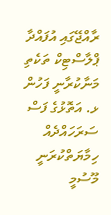ރާއްޖޭގައި އުފައްދާ ޕްލާސްޓިކް ތަކެތި މަނާކުރާނީ ފަހުން
ޅ. އަތޮޅުގެ ފަސް ސަރަހައްދެއް ހިމާޔަތްކުރަނީ
މޫސުމީ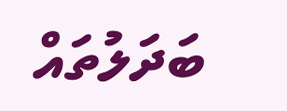ބަދަލުތައް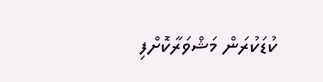ކުޑަކުރަން މަޝްވަރާކޮށްފި